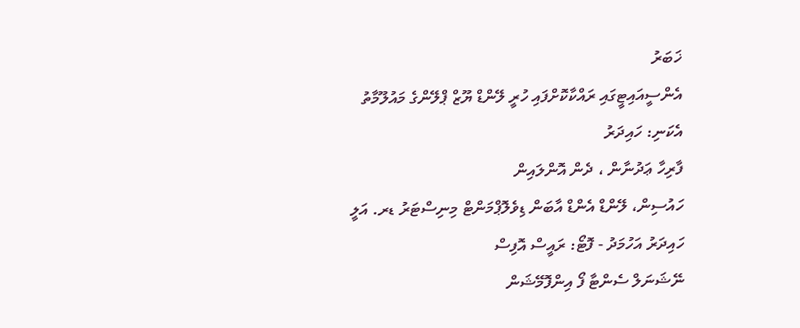ޚަބަރު
އެންސީއައިޓީގައި ރައްކާކޮށްފައި ހުރީ ލޭންޑް ޔޫޒް ޕްލޭންގެ މައުލޫމާތު އެކަނި: ހައިދަރު
ފާރިހާ ޢަދުނާން ، ދެން އޮންލައިން
ހައުސިން، ލޭންޑް އެންޑް އާބަން ޑިވެލޮޕްމަންޓް މިނިސްޓަރު ޑރ. އަލީ ހައިދަރު އަހުމަދު - ފޮޓޯ: ރައީސް އޮފިސް
ނޭޝަނަލް ސެންޓާ ފޯ އިންފޮމޭޝަން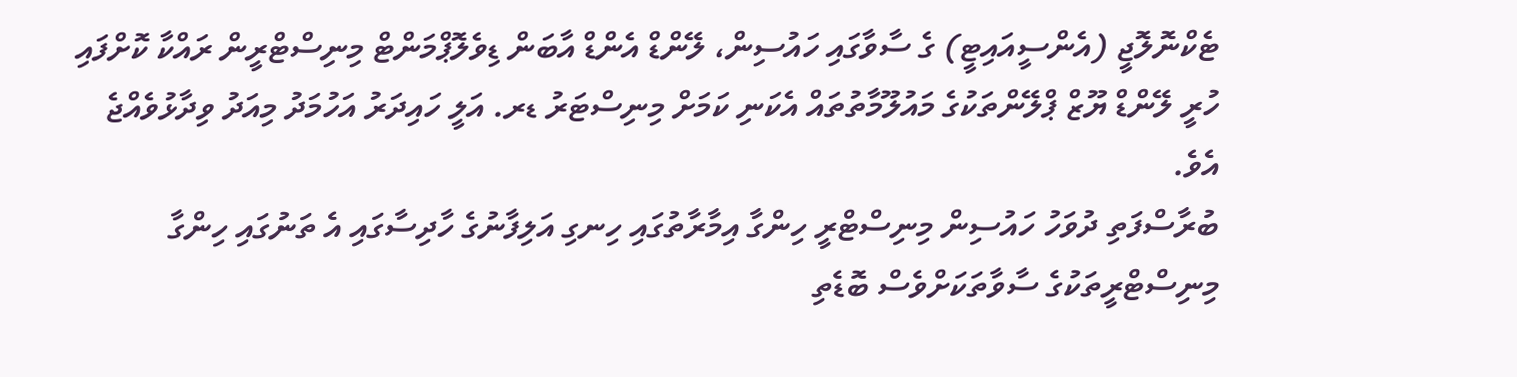ޓެކްނޮލޮޖީ (އެންސީއައިޓީ) ގެ ސާވާގައި ހައުސިން، ލޭންޑް އެންޑް އާބަން ޑިވެލޮޕްމަންޓް މިނިސްޓްރީން ރައްކާ ކޮށްފައި ހުރީ ލޭންޑް ޔޫޒް ޕްލޭންތަކުގެ މައުލޫމާތުތައް އެކަނި ކަމަށް މިނިސްޓަރު ޑރ. އަލީ ހައިދަރު އަހުމަދު މިއަދު ވިދާޅުވެއްޖެ އެވެ.
ބުރާސްފަތި ދުވަހު ހައުސިން މިނިސްޓްރީ ހިންގާ އިމާރާތުގައި ހިނގި އަލިފާނުގެ ހާދިސާގައި އެ ތަނުގައި ހިންގާ މިނިސްޓްރީތަކުގެ ސާވާތަކަށްވެސް ބޮޑެތި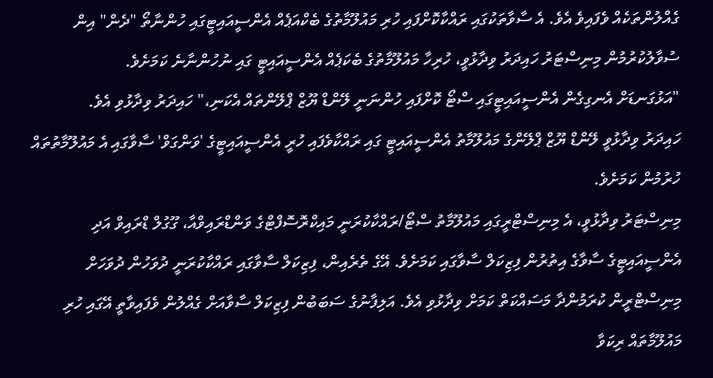ގެއްލުންތަކެއް ވެފައިވެ އެވެ. އެ ސާވާތަކުގައި ރައްކާކޮށްފައި ހުރި މައުލޫމާތުގެ ބެކްއަޕެއް އެންސީއައިޓީގައި ހުންނާތޯ "ދެން" އިން ސުވާލުކުރުމުން މިނިސްޓަރު ހައިދަރު ވިދާޅުވީ، ހުރިހާ މައުލޫމާތުގެ ބެކަޕެއް އެންސީއައިޓީ ގައި ނުހުންނާނެ ކަމަށެވެ.
"އަޅުގަނޑަށް އެނގިގެން އެންސީއައިޓީގައި ސްޓޯ ކޮށްފައި ހުންނަނީ ލޭންޑް ޔޫޒް ޕްލޭންތައް އެކަނި،" ހައިދަރު ވިދާޅުވި އެވެ.
ހައިދަރު ވިދާޅުވީ ލޭންޑް ޔޫޒް ޕްލޭންގެ މައުލޫމާތު އެންސީއައިޓީ ގައި ރައްކާވެފައި ހުރީ އެންސީއައިޓީގެ 'ވަންގަވް' ސާވާގައި އެ މައުލޫމާތުތައް ހުރުމުން ކަމަށެވެ.
މިނިސްޓަރު ވިދާޅުވީ، އެ މިނިސްޓްރީގައި މައުލޫމާތު ސްޓޯ/ރައްކާކުރަނީ މައިކްރޮސޮފްޓްގެ ވަންޑްރައިވްއާ، ގޫގުލް ޑްރައިވް އަދި އެންސީއައިޓީގެ ސާވާގެ އިތުރުން ފިޒިކަލް ސާވާގައި ކަމަށެވެ. އޭގެ ތެރެއިން، ފިޒިކަލް ސާވާގައި ރައްކާކުރަނީ ދުވަހުން ދުވަހަށް މިނިސްޓްރީން ކުރަމުންދާ މަސައްކަތް ކަމަށް ވިދާޅުވި އެވެ. އަލިފާނުގެ ސަބަބުން ފިޒިކަލް ސާވާއަށް ގެއްލުން ވެފައިވާތީ އޭގައި ހުރި މައުލޫމާތައް ރިކަވާ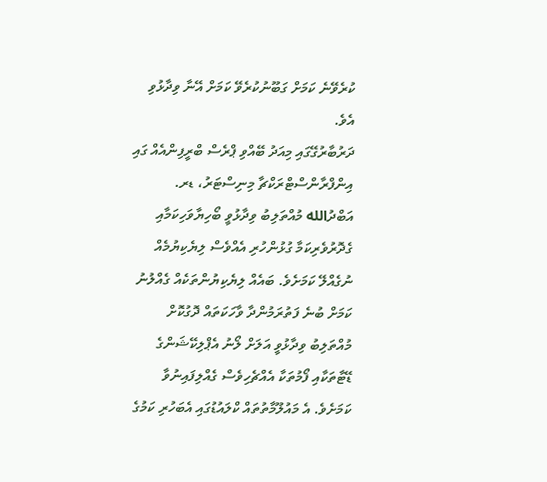ކުރެވޭނެ ކަމަށް ގަބޫނުކުރެވޭ ކަމަށް އޭނާ ވިދާޅުވި އެވެ.
ދަރުބާރުގޭގައި މިއަދު ބޭއްވި ޕްރެސް ބްރީފިންއެއް ގައި އިންފްރާންސްޓްރަކްޗާ މިނިސްޓަރު، ޑރ. އަބްދުالله މުއްތަލިބު ވިދާޅުވީ ބޯހިޔާވަހިކަމާއި ގެދޮރުވެރިކަމާ ގުޅުންހުރި އެއްވެސް ލިޔެކިޔުމެއް ނުގެއްލޭ ކަމަށެވެ. ބައެއް ލިޔެކިޔުންތަކެއް ގެއްލުނު ކަމަށް ބުނެ ފަތުރަމުންދާ ވާހަކަތައް ދޮގުކޮށް މުއްތަލިބު ވިދާޅުވީ އަލަށް ލޯނު އެޕްލިކޭޝަންގެ ޑޭޓާތަކާއި ފޯމުތަކާ އެއްޗެހިވެސް ގެއްލިފައިނުވާ ކަމަށެވެ. އެ މައުލޫމާތުތައް ކްލައުޑުގައި އެބަހުރި ކަމުގެ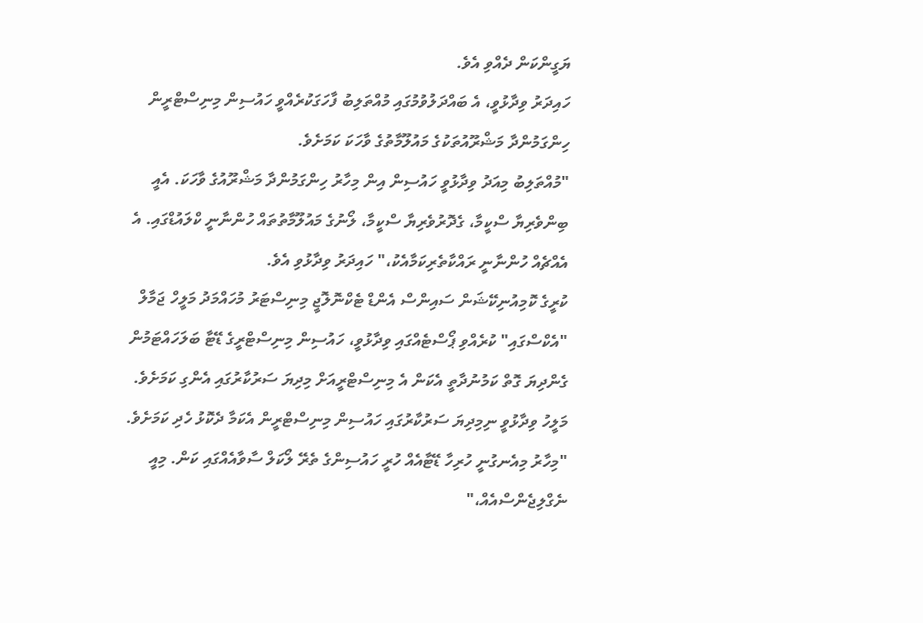ޔަގީންކަން ދެއްވި އެވެ.
ހައިދަރު ވިދާޅުވީ، އެ ބައްދަލުވުމުގައި މުއްތަލިބު ފާހަގަކުރެއްވީ ހައުސިން މިނިސްޓްރީން ހިންގަމުންދާ މަޝްރޫއުތަކުގެ މައުލޫމާތުގެ ވާހަކަ ކަމަށެވެ.
"މުއްތަލިބު މިއަދު ވިދާޅުވީ ހައުސިން އިން މިހާރު ހިންގަމުންދާ މަޝްރޫއުގެ ވާހަކަ. އެއީ ބިންވެރިޔާ ސްކީމާ، ގެދޮރުވެރިޔާ ސްކީމާ، ލޯނުގެ މައުލޫމާތުތައް ހުންނާނީ ކްލައުޑްގައި. އެ އެއްޗެއް ހުންނާނީ ރައްކާތެރިކަމާއެކު،" ހައިދަރު ވިދާޅުވި އެވެ.
ކުރީގެ ކޮމިއުނިކޭޝަން ސައިންސް އެންޑް ޓެކްނޮލޮޖީ މިނިސްޓަރު މުހައްމަދު މަލީހް ޖަމާލް "އެކްސްގައި" ކުރެއްވި ޕޯސްޓެއްގައި ވިދާޅުވީ، ހައުސިން މިނިސްޓްރީގެ ޑޭޓާ ބަލަހައްޓަމުން ގެންދިޔަ ގޮތް ކަމުނުދާތީ އެކަން އެ މިނިސްޓްރީއަށް މިދިޔަ ސަރުކާރުގައި އެންގި ކަމަށެވެ.
މަލީހު ވިދާޅުވީ ނިމިދިޔަ ސަރުކާރުގައި ހައުސިން މިނިސްޓްރީން އެކަމާ ދެކޮޅު ހެދި ކަމަށެވެ.
"މިހާރު މިއެނގުނީ ހުރިހާ ޑޭޓާއެއް ހުރީ ހައުސިންގެ ތެރޭ ލޯކަލް ސާވާއެއްގައި ކަން. މިއީ ނެގްލިޖެންސްއެއް،"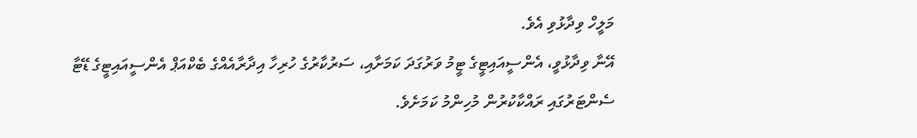މަލީހް ވިދާޅުވި އެވެ.
އޭނާ ވިދާޅުވީ، އެންސީއައިޓީގެ ޓީމު ވަރުގަދަ ކަމަށާއި، ސަރުކާރުގެ ހުރިހާ އިދާރާއެއްގެ ބެކްއަޕް އެންސީއައިޓީގެ ޑޭޓާ ސެންޓަރުގައި ރައްކާކުރުން މުހިންމު ކަމަށެވެ.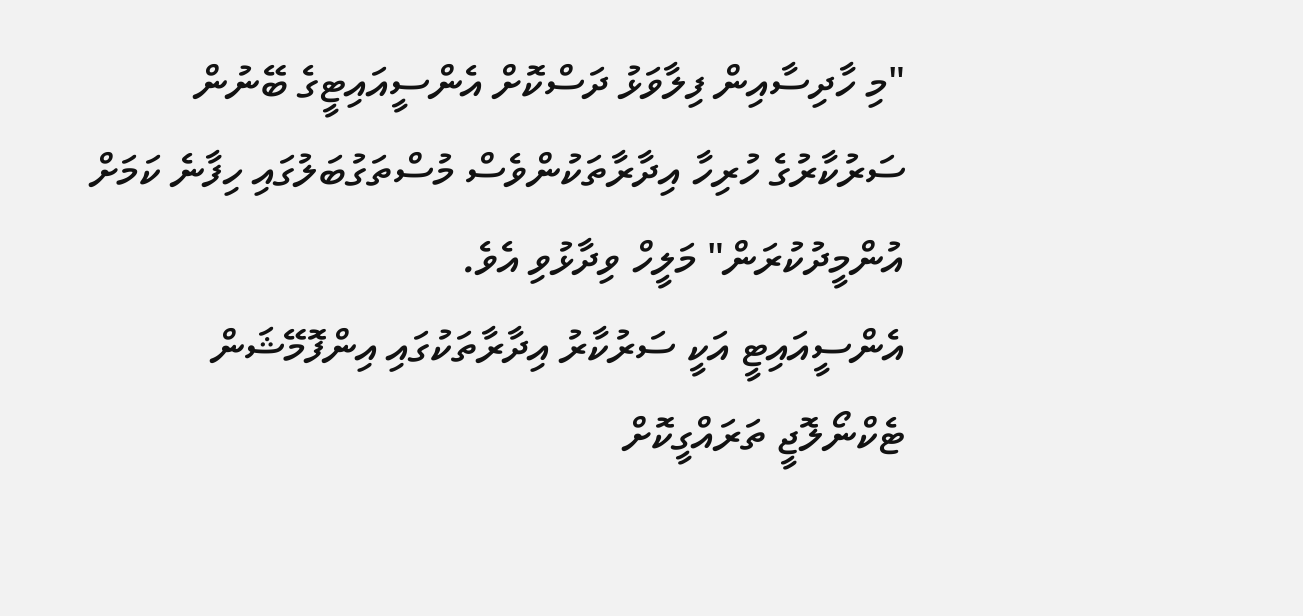"މި ހާދިސާއިން ފިލާވަޅު ދަސްކޮށް އެންސީއައިޓީގެ ބޭނުން ސަރުކާރުގެ ހުރިހާ އިދާރާތަކުންވެސް މުސްތަގުބަލުގައި ހިފާނެ ކަމަށް އުންމީދުކުރަން" މަލީހް ވިދާޅުވި އެވެ.
އެންސީއައިޓީ އަކީ ސަރުކާރު އިދާރާތަކުގައި އިންފޮމޭޝަން ޓެކްނޯލޮޖީ ތަރައްގީކޮށް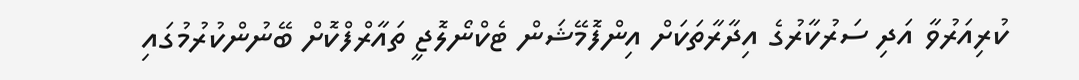ކުރިއަރުވާ އަދި ސަރުކާރުގެ އިދާރާތަކަށް އިންފޮމޭޝަން ޓެކްނޯލޮޖީ ތައާރްފްކޮށް ބޭނުންކުރުމުގައި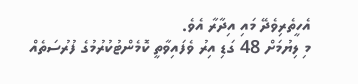އެހީތެރިވެދޭ މައި އިދާރާ އެވެ.
މި ލިޔުމަށް 48 ގަޑި އިރު ވެފައިވާތީ ކޮމެންޓުކުރުމުގެ ފުރުސަތެއް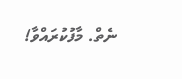ނެތް. މާފުކުރައްވާ!